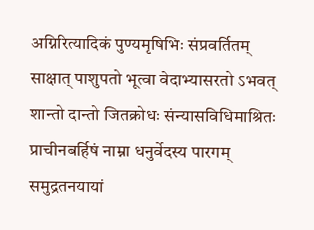अग्निरित्यादिकं पुण्यमृषिभिः संप्रवर्तितम्
साक्षात् पाशुपतो भूत्वा वेदाभ्यासरतो ऽभवत्
शान्तो दान्तो जितक्रोधः संन्यासविधिमाश्रितः
प्राचीनबर्हिषं नाम्ना धनुर्वेदस्य पारगम्
समुद्रतनयायां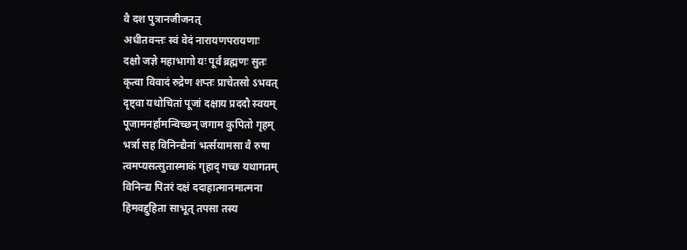वै दश पुत्रानजीजनत्
अधीतवन्तः स्वं वेदं नारायणपरायणाः
दक्षो जज्ञे महाभागो यः पूर्वं ब्रह्मणः सुतः
कृत्वा विवादं रुद्रेण शप्तः प्राचेतसो ऽभवत्
दृष्ट्वा यथोचितां पूजां दक्षाय प्रददौ स्वयम्
पूजामनर्हामन्विच्छन् जगाम कुपितो गृहम्
भर्त्रा सह विनिन्द्यैनां भर्त्सयामसा वै रुषा
त्वमप्यसत्सुतास्माकं गृहाद् गच्छ यथागतम्
विनिन्द्य पितरं दक्षं ददाहात्मानमात्मना
हिमवद्दुहिता साभूत् तपसा तस्य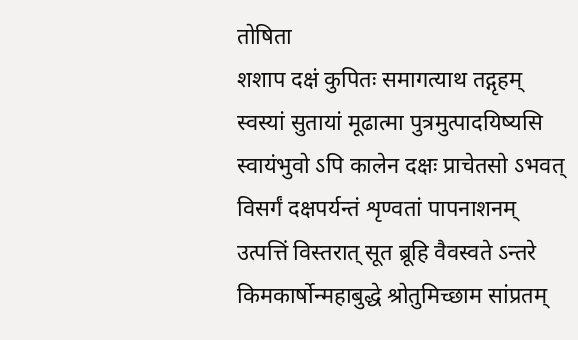तोषिता
शशाप दक्षं कुपितः समागत्याथ तद्गृहम्
स्वस्यां सुतायां मूढात्मा पुत्रमुत्पादयिष्यसि
स्वायंभुवो ऽपि कालेन दक्षः प्राचेतसो ऽभवत्
विसर्गं दक्षपर्यन्तं शृण्वतां पापनाशनम्
उत्पत्तिं विस्तरात् सूत ब्रूहि वैवस्वते ऽन्तरे
किमकार्षोन्महाबुद्धे श्रोतुमिच्छाम सांप्रतम्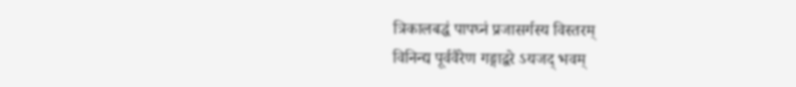त्रिकालबद्धं पापघ्नं प्रजासर्गस्य विस्तरम्
विनिन्द्य पूर्ववैरेण गङ्गाद्वरे ऽयजद् भवम्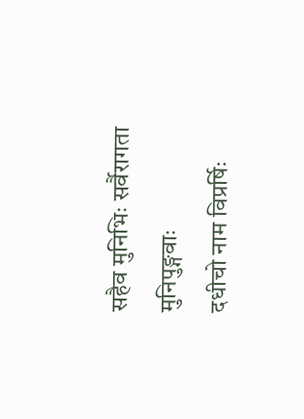सहैव मुनिभिः सर्वैरागता मुनिपुङ्गवाः
दधीचो नाम विप्रर्षिः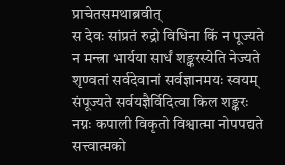प्राचेतसमथाब्रवीत्
स देवः सांप्रतं रुद्रो विधिना किं न पूज्यते
न मन्त्रा भार्यया सार्धं शङ्करस्येति नेज्यते
शृण्वतां सर्वदेवानां सर्वज्ञानमयः स्वयम्
संपूज्यते सर्वयज्ञैर्विदित्वा किल शङ्करः
नग्नः कपाली विकृतो विश्वात्मा नोपपद्यते
सत्त्वात्मको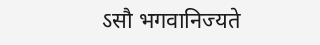ऽसौ भगवानिज्यते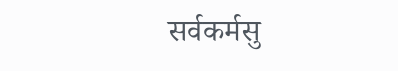सर्वकर्मसु